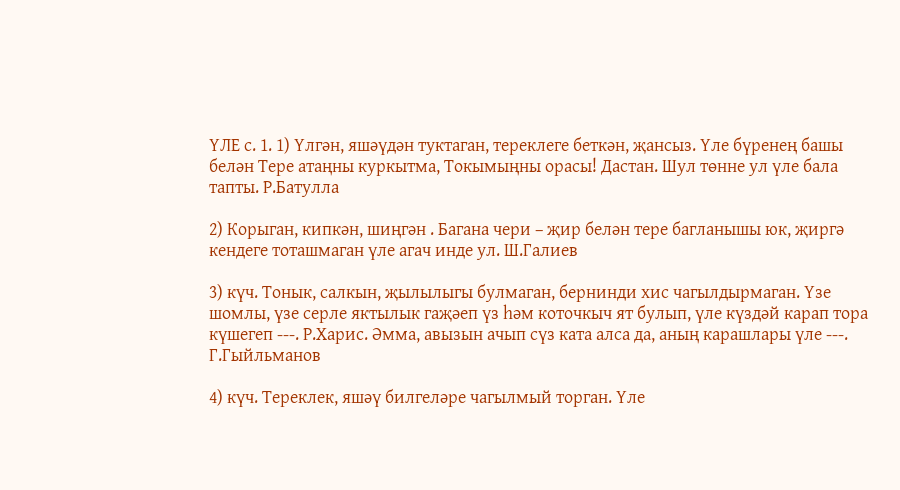ҮЛЕ с. 1. 1) Үлгән, яшәүдән туктаган, тереклеге беткән, җансыз. Үле бүренең башы белән Тере атаңны куркытма, Токымыңны орасы! Дастан. Шул төнне ул үле бала тапты. Р.Батулла

2) Корыган, кипкән, шиңгән . Багана чери – җир белән тере багланышы юк, җиргә кендеге тоташмаган үле агач инде ул. Ш.Галиев

3) күч. Тонык, салкын, җылылыгы булмаган, бернинди хис чагылдырмаган. Үзе шомлы, үзе серле яктылык гаҗәеп үз һәм коточкыч ят булып, үле күздәй карап тора күшегеп ---. Р.Харис. Әмма, авызын ачып сүз ката алса да, аның карашлары үле ---. Г.Гыйльманов

4) күч. Тереклек, яшәү билгеләре чагылмый торган. Үле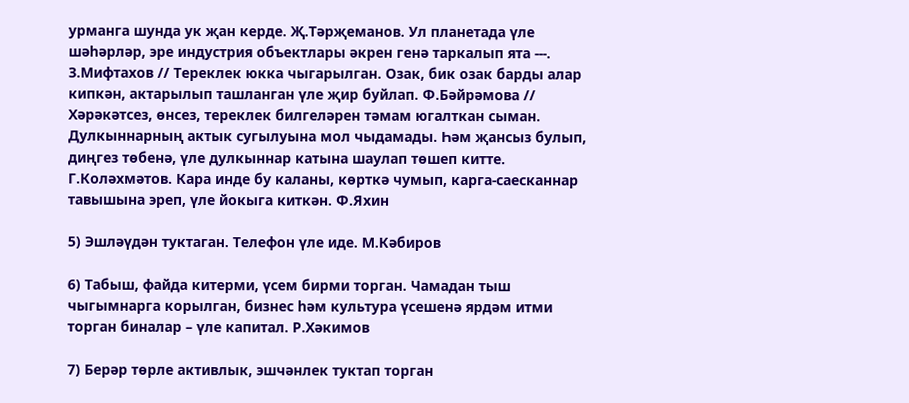урманга шунда ук җан керде. Җ.Тәрҗеманов. Ул планетада үле шәһәрләр, эре индустрия объектлары әкрен генә таркалып ята ---. З.Мифтахов // Тереклек юкка чыгарылган. Озак, бик озак барды алар кипкән, актарылып ташланган үле җир буйлап. Ф.Бәйрәмова // Хәрәкәтсез, өнсез, тереклек билгеләрен тәмам югалткан сыман. Дулкыннарның актык сугылуына мол чыдамады. Һәм җансыз булып, диңгез төбенә, үле дулкыннар катына шаулап төшеп китте. Г.Коләхмәтов. Кара инде бу каланы, көрткә чумып, карга-саесканнар тавышына эреп, үле йокыга киткән. Ф.Яхин

5) Эшләүдән туктаган. Телефон үле иде. М.Кәбиров

6) Табыш, файда китерми, үсем бирми торган. Чамадан тыш чыгымнарга корылган, бизнес һәм культура үсешенә ярдәм итми торган биналар – үле капитал. Р.Хәкимов

7) Берәр төрле активлык, эшчәнлек туктап торган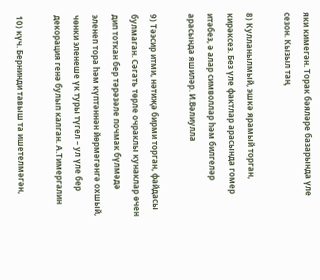яки кимегән. Торак бәяләре базарында үле сезон. Кызыл таң

8) Кулланылмый, эшкә ярамый торган, кирәксез. Без үле фактлар арасында гомер итәбез, ә алар символлар һәм билгеләр арасында яшиләр. И.Вәлиулла

9) Тәэсир итми, нәтиҗә бирми торган, файдасы булмаган. Сәгать төрле очраклы кунаклар өчен дип тоткан бер тәрәзәле почмак бүлмәдә эленеп тора һәм күптәннән йөрмәгәнгә охшый, чөнки эленеше үк туры түгел – ул үле бер декорация генә булып калган. А.Тимергалин

10) күч. Бернинди тавыш та ишетелмәгән,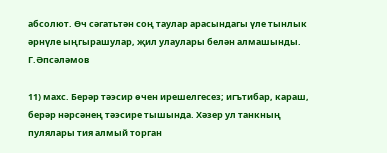абсолют. Өч сәгатьтән соң таулар арасындагы үле тынлык әрнүле ыңгырашулар, җил улаулары белән алмашынды. Г.Әпсәләмов

11) махс. Берәр тәэсир өчен ирешелгесез; игътибар, караш, берәр нәрсәнең тәэсире тышында. Хәзер ул танкның пулялары тия алмый торган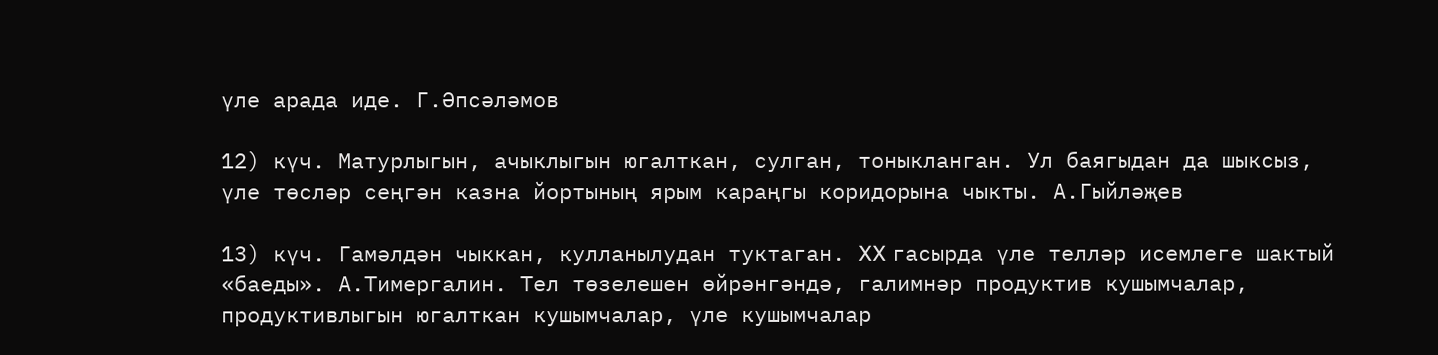үле арада иде. Г.Әпсәләмов

12) күч. Матурлыгын, ачыклыгын югалткан, сулган, тоныкланган. Ул баягыдан да шыксыз, үле төсләр сеңгән казна йортының ярым караңгы коридорына чыкты. А.Гыйләҗев

13) күч. Гамәлдән чыккан, кулланылудан туктаган. XX гасырда үле телләр исемлеге шактый «баеды». А.Тимергалин. Тел төзелешен өйрәнгәндә, галимнәр продуктив кушымчалар, продуктивлыгын югалткан кушымчалар, үле кушымчалар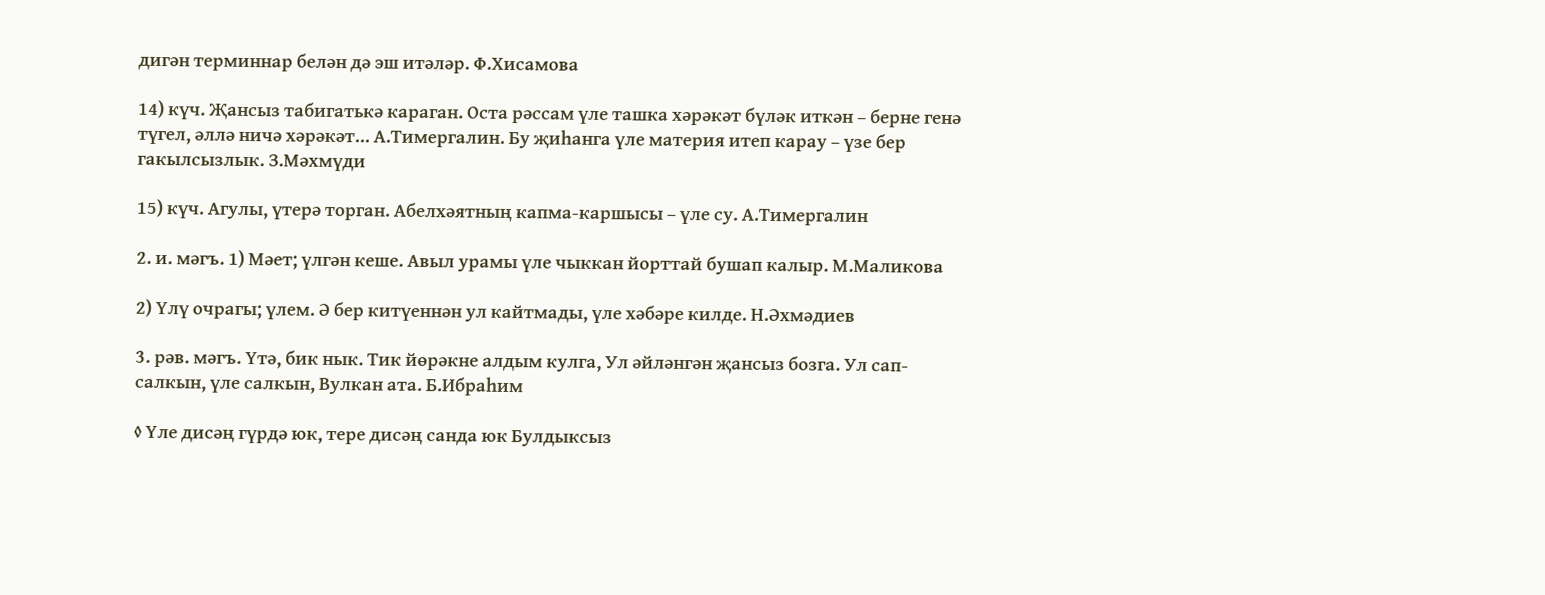дигән терминнар белән дә эш итәләр. Ф.Хисамова

14) күч. Җансыз табигатькә караган. Оста рәссам үле ташка хәрәкәт бүләк иткән – берне генә түгел, әллә ничә хәрәкәт... А.Тимергалин. Бу җиһанга үле материя итеп карау – үзе бер гакылсызлык. З.Мәхмүди

15) күч. Агулы, үтерә торган. Абелхәятның капма-каршысы – үле су. А.Тимергалин

2. и. мәгъ. 1) Мәет; үлгән кеше. Авыл урамы үле чыккан йорттай бушап калыр. М.Маликова

2) Үлү очрагы; үлем. Ә бер китүеннән ул кайтмады, үле хәбәре килде. Н.Әхмәдиев

3. рәв. мәгъ. Үтә, бик нык. Тик йөрәкне алдым кулга, Ул әйләнгән җансыз бозга. Ул сап-салкын, үле салкын, Вулкан ата. Б.Ибраһим

◊ Үле дисәң гүрдә юк, тере дисәң санда юк Булдыксыз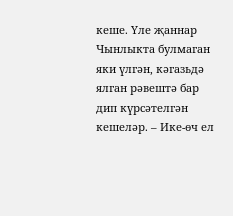кеше. Үле җаннар Чынлыкта булмаган яки үлгән, кәгазьдә ялган рәвештә бар дип күрсәтелгән кешеләр. – Ике-өч ел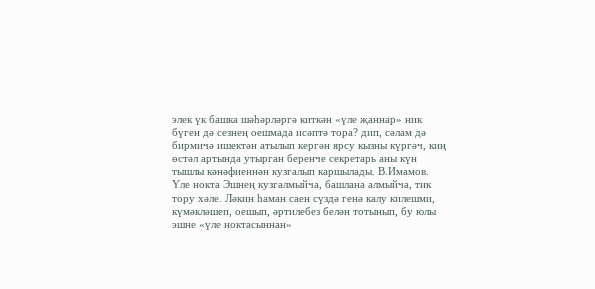элек үк башка шәһәрләргә киткән «үле җаннар» ник бүген дә сезнең оешмада исәптә тора? дип, сәлам дә бирмичә ишектән атылып кергән ярсу кызны күргәч, киң өстәл артында утырган беренче секретарь аны күн тышлы кәнәфиеннән кузгалып каршылады. В.Имамов. Үле нокта Эшнең кузгалмыйча, башлана алмыйча, тик тору хәле. Ләкин һаман саен сүздә генә калу килешми, күмәкләшеп, оешып, әртилебез белән тотынып, бу юлы эшне «үле ноктасыннан»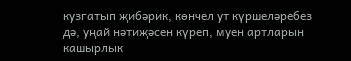кузгатып җибәрик, көнчел ут күршеләребез дә, уңай нәтиҗәсен күреп, муен артларын кашырлык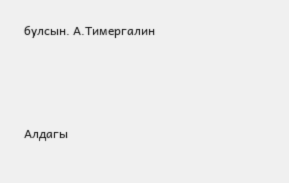булсын. А.Тимергалин



Алдагы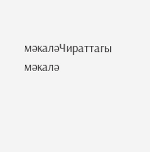мәкаләЧираттагы мәкалә